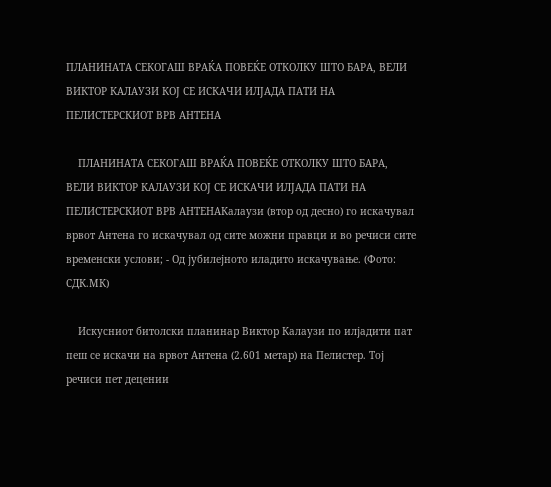ПЛАНИНАТА СЕКОГАШ ВРАЌА ПОВЕЌЕ ОТКОЛКУ ШТО БАРА, ВЕЛИ ВИКТОР КАЛАУЗИ КОЈ СЕ ИСКАЧИ ИЛЈАДА ПАТИ НА ПЕЛИСТЕРСКИОТ ВРВ АНТЕНА

    ПЛАНИНАТА СЕКОГАШ ВРАЌА ПОВЕЌЕ ОТКОЛКУ ШТО БАРА, ВЕЛИ ВИКТОР КАЛАУЗИ КОЈ СЕ ИСКАЧИ ИЛЈАДА ПАТИ НА ПЕЛИСТЕРСКИОТ ВРВ АНТЕНАКалаузи (втор од десно) го искачувал врвот Антена го искачувал од сите можни правци и во речиси сите временски услови; - Од јубилејното иладито искачување. (Фото: СДК.МК)

    Искусниот битолски планинар Виктор Калаузи по илјадити пат пеш се искачи на врвот Антена (2.601 метар) на Пелистер. Тој речиси пет децении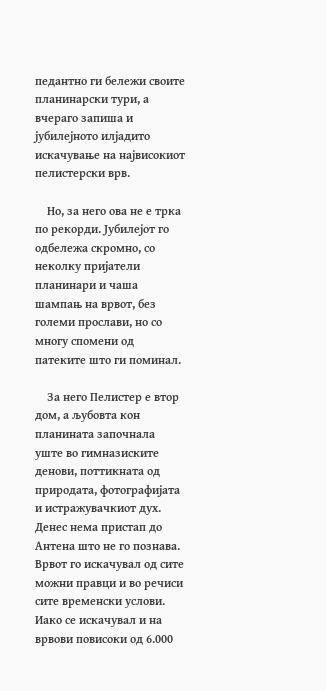педантно ги бележи своите планинарски тури, а вчераго запиша и јубилејното илјадито искачување на највисокиот пелистерски врв.

    Но, за него ова не е трка по рекорди. Јубилејот го одбележа скромно, со неколку пријатели планинари и чаша шампањ на врвот, без големи прослави, но со многу спомени од патеките што ги поминал.

    За него Пелистер е втор дом, а љубовта кон планината започнала уште во гимназиските денови, поттикната од природата, фотографијата и истражувачкиот дух. Денес нема пристап до Антена што не го познава. Врвот го искачувал од сите можни правци и во речиси сите временски услови. Иако се искачувал и на врвови повисоки од 6.000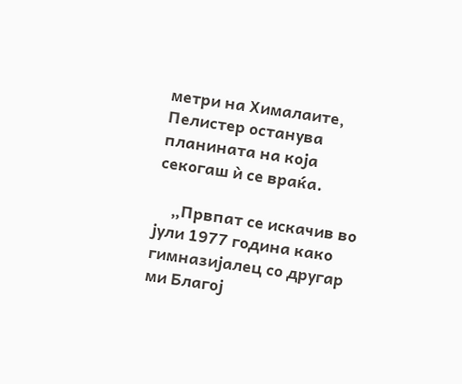метри на Хималаите, Пелистер останува планината на која секогаш ѝ се враќа.

    „Првпат се искачив во јули 1977 година како гимназијалец со другар ми Благој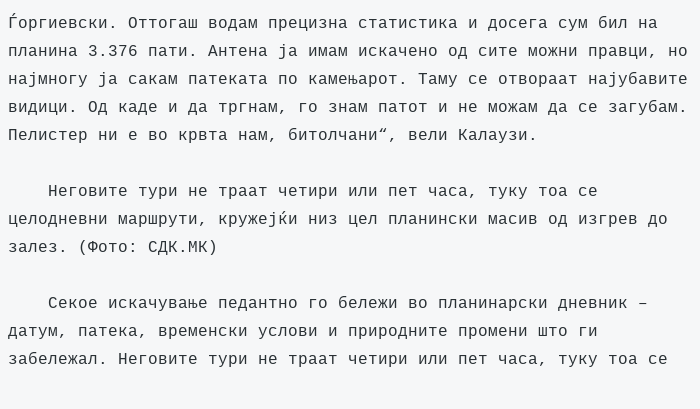Ѓоргиевски. Оттогаш водам прецизна статистика и досега сум бил на планина 3.376 пати. Антена ја имам искачено од сите можни правци, но најмногу ја сакам патеката по камењарот. Таму се отвораат најубавите видици. Од каде и да тргнам, го знам патот и не можам да се загубам. Пелистер ни е во крвта нам, битолчани“, вели Калаузи.

    Неговите тури не траат четири или пет часа, туку тоа се целодневни маршрути, кружејќи низ цел планински масив од изгрев до залез. (Фото: СДК.МК)

    Секое искачување педантно го бележи во планинарски дневник – датум, патека, временски услови и природните промени што ги забележал. Неговите тури не траат четири или пет часа, туку тоа се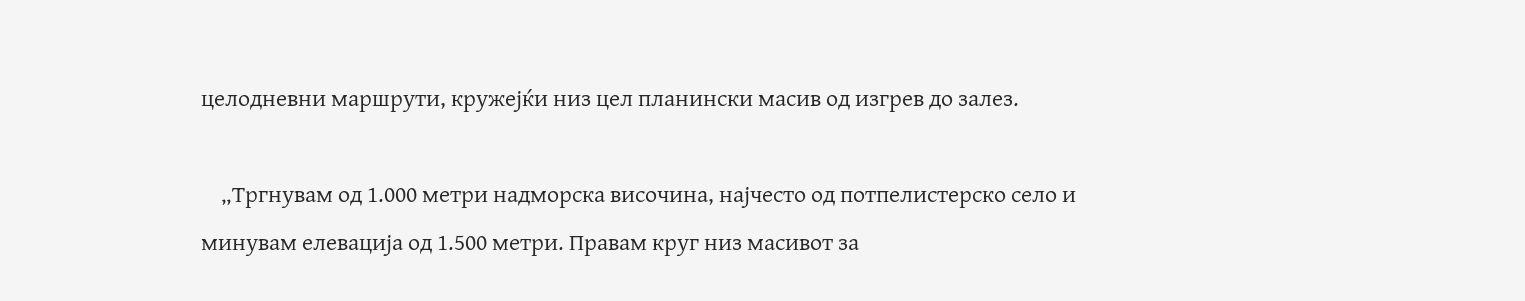целодневни маршрути, кружејќи низ цел планински масив од изгрев до залез.

    „Тргнувам од 1.000 метри надморска височина, најчесто од потпелистерско село и минувам елевација од 1.500 метри. Правам круг низ масивот за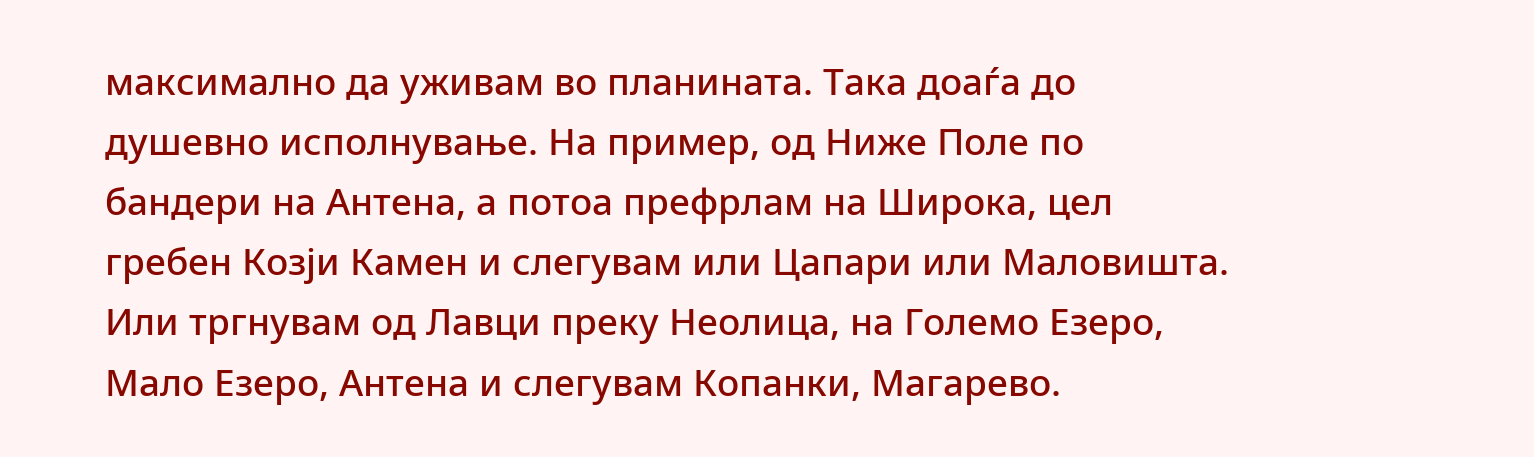максимално да уживам во планината. Така доаѓа до душевно исполнување. На пример, од Ниже Поле по бандери на Антена, а потоа префрлам на Широка, цел гребен Козји Камен и слегувам или Цапари или Маловишта. Или тргнувам од Лавци преку Неолица, на Големо Езеро, Мало Езеро, Антена и слегувам Копанки, Магарево.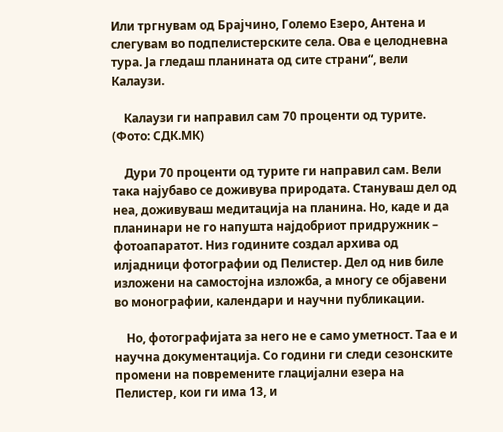Или тргнувам од Брајчино, Големо Езеро, Антена и слегувам во подпелистерските села. Ова е целодневна тура. Ја гледаш планината од сите страни“, вели Калаузи.

    Калаузи ги направил сам 70 проценти од турите. (Фото: СДК.МК)

    Дури 70 проценти од турите ги направил сам. Вели така најубаво се доживува природата. Стануваш дел од неа, доживуваш медитација на планина. Но, каде и да планинари не го напушта најдобриот придружник – фотоапаратот. Низ годините создал архива од илјадници фотографии од Пелистер. Дел од нив биле изложени на самостојна изложба, а многу се објавени во монографии, календари и научни публикации.

    Но, фотографијата за него не е само уметност. Таа е и научна документација. Со години ги следи сезонските промени на повремените глацијални езера на Пелистер, кои ги има 13, и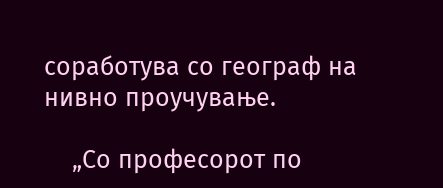соработува со географ на нивно проучување.

    „Со професорот по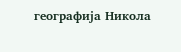географија Никола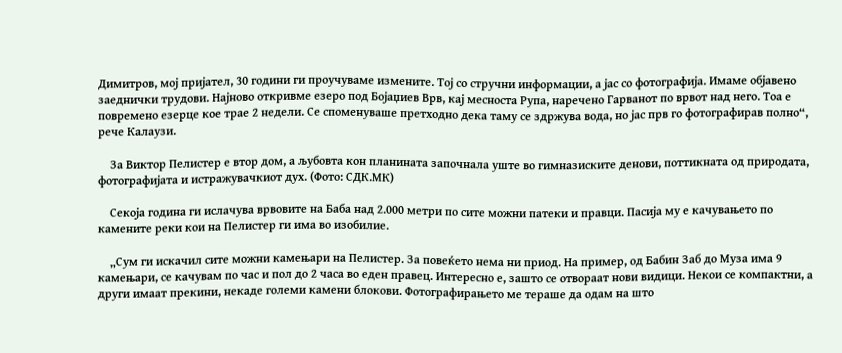Димитров, мој пријател, 30 години ги проучуваме измените. Тој со стручни информации, а јас со фотографија. Имаме објавено заеднички трудови. Најново откривме езеро под Бојаџиев Врв, кај месноста Рупа, наречено Гарванот по врвот над него. Тоа е повремено езерце кое трае 2 недели. Се споменуваше претходно дека таму се здржува вода, но јас прв го фотографирав полно“, рече Калаузи.

    За Виктор Пелистер е втор дом, а љубовта кон планината започнала уште во гимназиските денови, поттикната од природата, фотографијата и истражувачкиот дух. (Фото: СДК.МК)

    Секоја година ги ислачува врвовите на Баба над 2.000 метри по сите можни патеки и правци. Пасија му е качувањето по камените реки кои на Пелистер ги има во изобилие.

    „Сум ги искачил сите можни камењари на Пелистер. За повеќето нема ни приод. На пример, од Бабин Заб до Муза има 9 камењари, се качувам по час и пол до 2 часа во еден правец. Интересно е, зашто се отвораат нови видици. Некои се компактни, а други имаат прекини, некаде големи камени блокови. Фотографирањето ме тераше да одам на што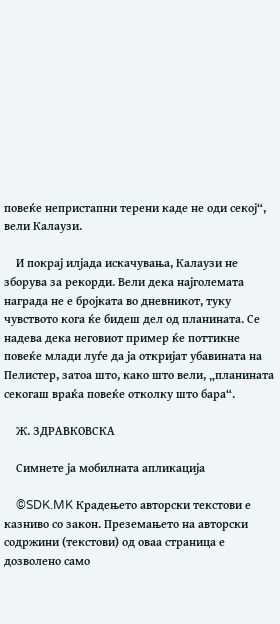повеќе непристапни терени каде не оди секој“, вели Калаузи.

    И покрај илјада искачувања, Калаузи не зборува за рекорди. Вели дека најголемата награда не е бројката во дневникот, туку чувството кога ќе бидеш дел од планината. Се надева дека неговиот пример ќе поттикне повеќе млади луѓе да ја откријат убавината на Пелистер, затоа што, како што вели, „планината секогаш враќа повеќе отколку што бара“.

    Ж. ЗДРАВКОВСКА

    Симнете ја мобилната апликација

    ©SDK.MK Крадењето авторски текстови е казниво со закон. Преземањето на авторски содржини (текстови) од оваа страница е дозволено само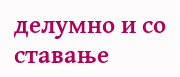делумно и со ставање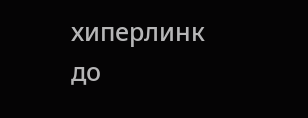хиперлинк до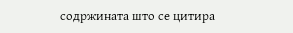содржината што се цитира